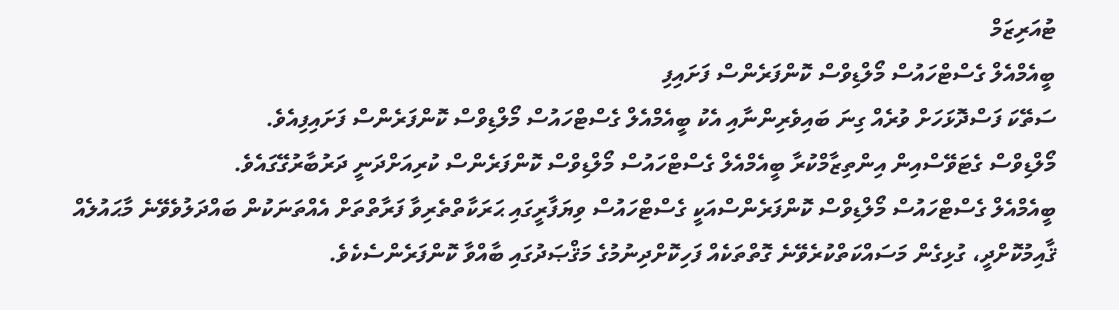ޓުއަރިޒަމް
ބީއެމްއެލް ގެސްޓްހައުސް މޯލްޑިވްސް ކޮންފަރެންސް ފަށައިފި
ސަތޭކަ ފަސްދޮޅަހަށް ވުރެއް ގިނަ ބައިވެރިންނާއި އެކު ބީއެމްއެލް ގެސްޓްހައުސް މޯލްޑިވްސް ކޮންފަރެންސް ފަށައިފިއެވެ.
މޯލްޑިވްސް ގެޓަވޭސްއިން އިންތިޒާމްކުރާ ބީއެމްއެލް ގެސްޓްހައުސް މޯލްޑިވްސް ކޮންފަރެންސް ކުރިއަށްދަނީ ދަރުބާރުގޭގައެވެ.
ބީއެމްއެލް ގެސްޓްހައުސް މޯލްޑިވްސް ކޮންފަރެންސްއަކީ ގެސްޓްހައުސް ވިޔަފާރީގައި ޙަރަކާތްތެރިވާ ފަރާތްތަށް އެއްތަނަކުން ބައްދަލުވެވޭނެ މާޙައުލެއް ޤާއިމުކޮށްދީ، ގުޅިގެން މަސައްކަތްކުރެވޭނެ ގޮތްތަކެއް ފަހިކޮށްދިނުމުގެ މަޤްޞަދުގައި ބާއްވާ ކޮންފަރެންސެކެވެ.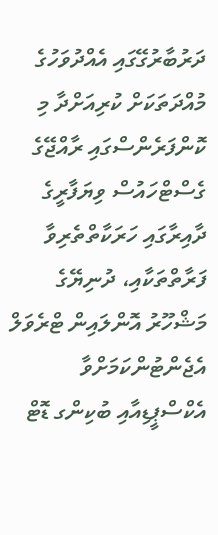ދަރުބާރުގޭގައި އެއްދުވަހުގެ މުއްދަތަކަށް ކުރިއަށްދާ މި ކޮންފަރެންސްގައި ރާއްޖޭގެ ގެސްޓްހައުސް ވިޔަފާރީގެ ދާއިރާގައި ހަރަކާތްތެރިވާ ފަރާތްތަކާއި، ދުނިޔޭގެ މަޝްހޫރު އޮންލައިން ޓްރެވަލް އެޖެންޓުންކަމަށްވާ އެކްސްޕީޑިއާއި ބުކިންގ ޑޮޓް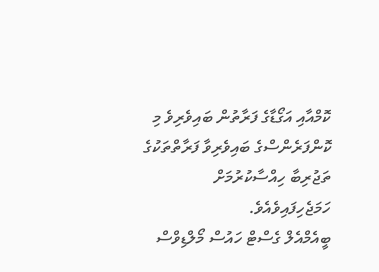ކޮމްއާއި އަގޯޑާގެ ފަރާތުން ބައިވެރިވެ މި ކޮންފަރެންސްގެ ބައިވެރިވާ ފަރާތްތަކުގެ ތަޖުރިބާ ހިއްސާކުރުމަށް ހަމަޖެހިފައިވެއެވެ.
ބީއެމްއެލް ގެސްޓް ހައުސް މޯލްޑިވްސް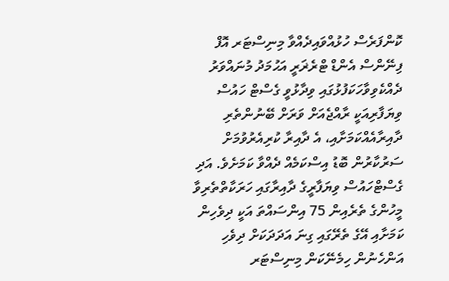ކޮންފަރެސް ހުޅުއްވައިދެއްވާ މިނިސްޓަރ އޮފް ފިނޭންސް އެންޑް ޓްރެޜަރީ އަޙުމަދު މުނައްވަރު ދެއްކެވިވާހަކަފުޅުގައި ވިދާޅުވީ ގެސްޓް ހައުސް ވިޔަފާރިއަކީ ރާއްޖެއަށް ވަރަށް ބޭނުންތެރި ދާއިރާއެއްކަމަށާއި، އެ ދާއިރާ ކުރިއެރުވުމަށް ސަރުކާރުން ބޮޑު އިސްކަމެއް ދެއްވާ ކަމަށެވެ. އަދި ގެސްޓްހައުސް ވިޔަފާރީގެ ދާއިރާގައި ހަރަކާތްތެރިވާ މީހުންގެ ތެރެއިން 75 އިންސައްތަ އަކީ ދިވެހިން ކަމަށާއި އޭގެ ތެރޭގައި ގިނަ އަދަދަކަށް ދިވެހި އަންހެނުން ހިމެނޭކަން މިނިސްޓަރ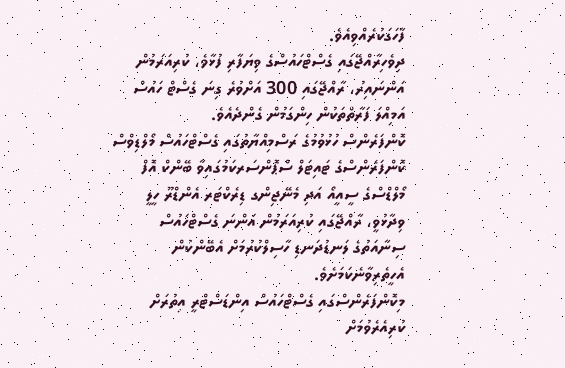ފާހަގަކުރެއްވިއެވެ.
ދިވެހިރާއްޖޭގައި ގެސްޓްހައުސްގެ ވިޔަފާރި ފުޅާވެ، ކުރިއަރަމުން އަންނައިރު، ރާއްޖޭގައި 300 އަށްވުރެ ގިނަ ގެސްޓް ހައުސް އަމިއްލަ ފަރާތްތަކުން ހިންގަމުން ގެންދެއެވެ.
ކޮންފަރެންސް ހުޅުވުމުގެ ރަސްމިއްޔާތުގައި ގެސްޓްހައުސް މޯލްޑިވްސް ކޮންފަރެންސްގެ ޓައިޓަލް ސްޕޮންސަރކަމުގައިވާ ބޭންކް އޮފް މޯލްޑްސްގެ ސީއީއޯ އަދި މެނޭޖިންގ ޑިރެކްޓަރ އެންޑްރޫ ހީލީ ވިދާޅުވީ، ރާއްޖޭގައި ކުރިއަރަމުން އަންނަ ގެސްޓްހައުސް ސިނާއަތުގެ ލަނޑުދަނޑި ހާސިލްކުރުމަށް އެބޭންކުން އެހީތެރިވާނެކަމަށެވެ.
މިކޮންފަރެންސްގައި ގެސްޓްހައުސް އިންޑަސްޓްރީ އިތުރަށް ކުރިއެރެވުމަށް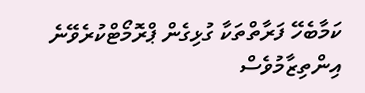ކަމާބެހޭ ފަރާތްތަކާ ގުޅިގެން ޕްރޮމޯޓްކުރެވޭނެ އިންތިޒާމުވެސް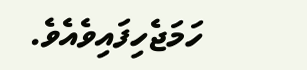ހަމަޖެހިފައިވެއެވެ.